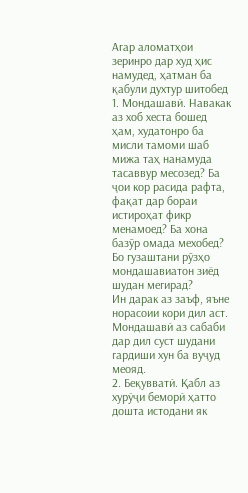Агар аломатҳои зеринро дар худ ҳис намудед, ҳатман ба қабули духтур шитобед
1. Мондашавӣ. Навакак аз хоб хеста бошед ҳам, худатонро ба мисли тамоми шаб мижа таҳ нанамуда тасаввур месозед? Ба ҷои кор расида рафта, фақат дар бораи истироҳат фикр менамоед? Ба хона базўр омада мехобед? Бо гузаштани рўзҳо мондашавиатон зиёд шудан мегирад?
Ин дарак аз заъф, яъне норасоии кори дил аст. Мондашавӣ аз сабаби дар дил суст шудани гардиши хун ба вуҷуд меояд.
2. Беқувватӣ. Қабл аз хурӯҷи беморӣ ҳатто дошта истодани як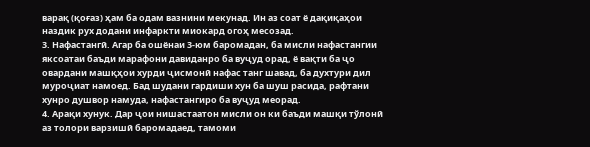варақ (қоғаз) ҳам ба одам вазнини мекунад. Ин аз соат ё дақиқаҳои наздик рух додани инфаркти миокард огоҳ месозад.
3. Нафастангӣ. Агар ба ошёнаи 3-юм баромадан, ба мисли нафастангии яксоатаи баъди марафони давиданро ба вуҷуд орад, ё вақти ба ҷо овардани машқҳои хурди ҷисмонӣ нафас танг шавад, ба духтури дил муроҷиат намоед. Бад шудани гардиши хун ба шуш расида, рафтани хунро душвор намуда, нафастангиро ба вуҷуд меорад.
4. Арақи хунук. Дар ҷои нишастаатон мисли он ки баъди машқи тўлонӣ аз толори варзишӣ баромадаед, тамоми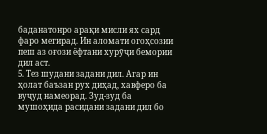баданатонро арақи мисли ях сард фаро мегирад. Ин аломати огоҳсозии пеш аз оғози ёфтани хурӯҷи бемории дил аст.
5. Тез шудани задани дил. Агар ин ҳолат баъзан рух диҳад, хавферо ба вуҷуд намеорад. Зуд-зуд ба мушоҳида расидани задани дил бо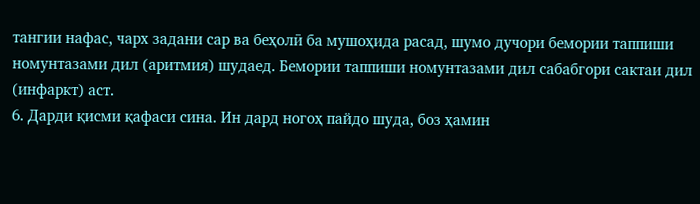тангии нафас, чарх задани сар ва беҳолӣ ба мушоҳида расад, шумо дучори бемории таппиши номунтазами дил (аритмия) шудаед. Бемории таппиши номунтазами дил сабабгори сактаи дил (инфаркт) аст.
6. Дарди қисми қафаси сина. Ин дард ногоҳ пайдо шуда, боз ҳамин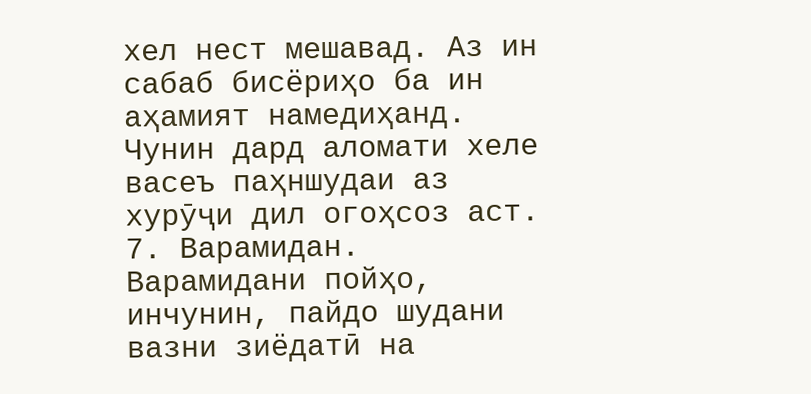хел нест мешавад. Аз ин сабаб бисёриҳо ба ин аҳамият намедиҳанд. Чунин дард аломати хеле васеъ паҳншудаи аз хурӯҷи дил огоҳсоз аст.
7. Варамидан. Варамидани пойҳо, инчунин, пайдо шудани вазни зиёдатӣ на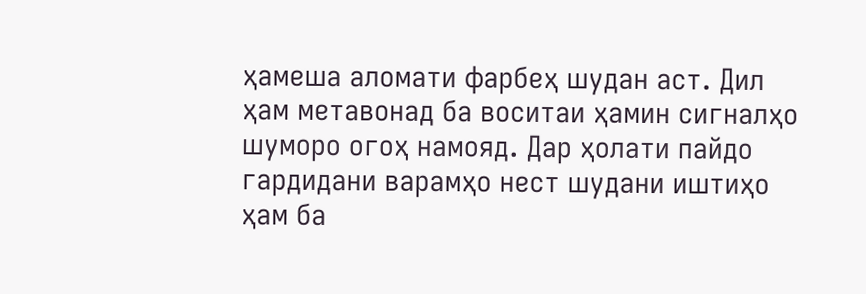ҳамеша аломати фарбеҳ шудан аст. Дил ҳам метавонад ба воситаи ҳамин сигналҳо шуморо огоҳ намояд. Дар ҳолати пайдо гардидани варамҳо нест шудани иштиҳо ҳам ба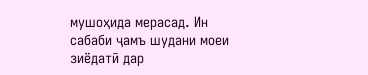мушоҳида мерасад. Ин сабаби ҷамъ шудани моеи зиёдатӣ дар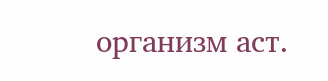организм аст.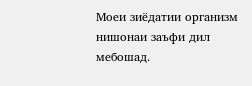Моеи зиёдатии организм нишонаи заъфи дил мебошад.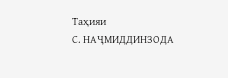Таҳияи
С. НАҶМИДДИНЗОДА